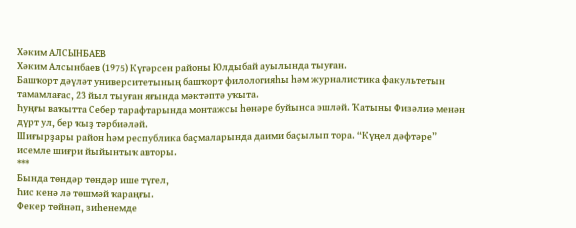Хәким АЛСЫНБАЕВ
Хәким Алсынбаев (1975) Күгәрсен районы Юлдыбай ауылында тыуған.
Башҡорт дәүләт университетының башҡорт филологияһы һәм журналистика факультетын тамамлағас, 23 йыл тыуған яғында мәктәптә уҡыта.
Һуңғы ваҡытта Себер тарафтарында монтажсы һөнәре буйынса эшләй. Ҡатыны Физәлиә менән дүрт ул, бер ҡыҙ тәрбиәләй.
Шиғырҙары район һәм республика баҫмаларында даими баҫылып тора. “Күңел дәфтәре” исемле шиғри йыйынтыҡ авторы.
***
Бында төндәр төндәр ише түгел,
Һис кенә лә төшмәй ҡараңғы.
Фекер төйнәп, зиһенемде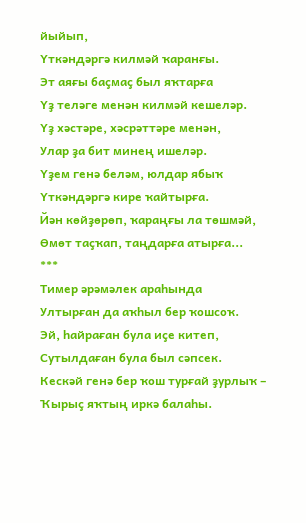йыйып,
Үткәндәргә килмәй ҡаранғы.
Эт аяғы баҫмаҫ был яҡтарға
Үҙ теләге менән килмәй кешеләр.
Үҙ хәстәре, хәсрәттәре менән,
Улар ҙа бит минең ишеләр.
Үҙем генә беләм, юлдар ябыҡ
Үткәндәргә кире ҡайтырға.
Йән көйҙөрөп, ҡараңғы ла төшмәй,
Өмөт таҫҡап, таңдарға атырға...
***
Тимер әрәмәлек араһында
Ултырған да аҡһыл бер ҡошсоҡ.
Эй, һайраған була иҫе китеп,
Сутылдаған була был сәпсек.
Кескәй генә бер ҡош турғай ҙурлыҡ –
Ҡырыҫ яҡтың иркә балаһы.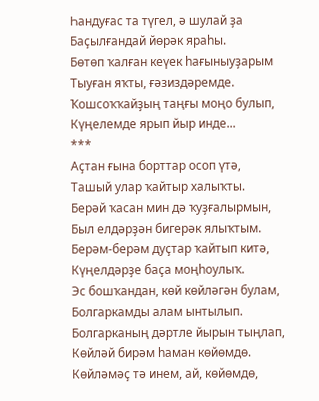Һандуғас та түгел, ә шулай ҙа
Баҫылғандай йөрәк яраһы.
Бөтөп ҡалған кеүек һағыныуҙарым
Тыуған яҡты, ғәзиздәремде.
Ҡошсоҡҡайҙың таңғы моңо булып,
Күңелемде ярып йыр инде...
***
Аҫтан ғына борттар осоп үтә,
Ташый улар ҡайтыр халыҡты.
Берәй ҡасан мин дә ҡуҙғалырмын,
Был елдәрҙән бигерәк ялыҡтым.
Берәм-берәм дуҫтар ҡайтып китә,
Күңелдәрҙе баҫа моңһоулыҡ.
Эс бошҡандан, көй көйләгән булам,
Болгаркамды алам ынтылып.
Болгарканың дәртле йырын тыңлап,
Көйләй бирәм һаман көйөмдө.
Көйләмәҫ тә инем, ай, көйөмдө,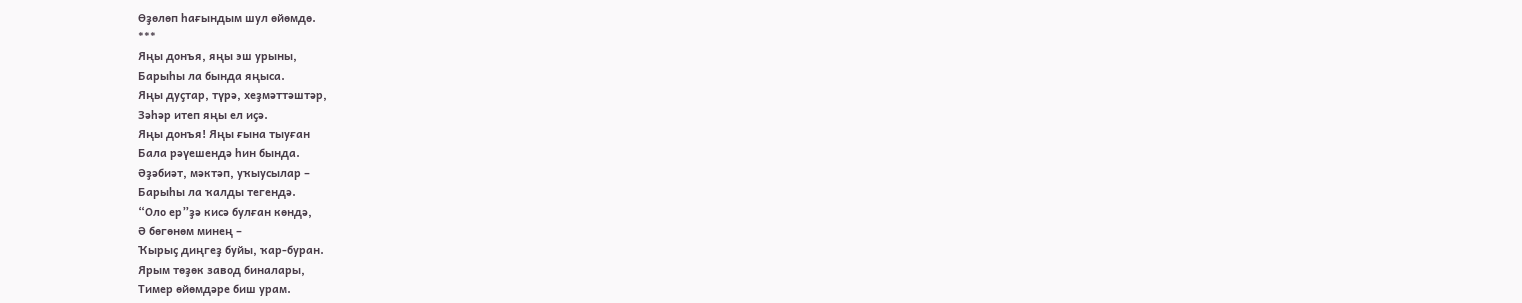Өҙөлөп һағындым шул өйөмдө.
***
Яңы донъя, яңы эш урыны,
Барыһы ла бында яңыса.
Яңы дуҫтар, түрә, хеҙмәттәштәр,
Зәһәр итеп яңы ел иҫә.
Яңы донъя! Яңы ғына тыуған
Бала рәүешендә һин бында.
Әҙәбиәт, мәктәп, уҡыусылар –
Барыһы ла ҡалды тегендә.
“Оло ер”ҙә кисә булған көндә,
Ә бөгөнөм минең –
Ҡырыҫ диңгеҙ буйы, ҡар-буран.
Ярым төҙөк завод биналары,
Тимер өйөмдәре биш урам.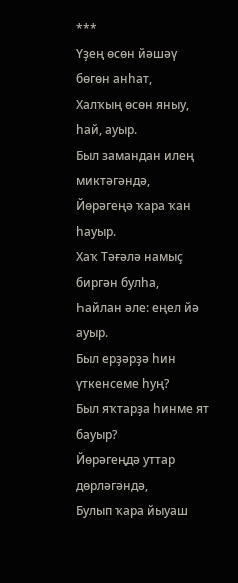***
Үҙең өсөн йәшәү бөгөн анһат,
Халҡың өсөн яныу, һай, ауыр.
Был замандан илең миктәгәндә,
Йөрәгеңә ҡара ҡан һауыр.
Хаҡ Тәғәлә намыҫ биргән булһа,
Һайлан әле: еңел йә ауыр.
Был ерҙәрҙә һин үткенсеме һуң?
Был яҡтарҙа һинме ят бауыр?
Йөрәгеңдә уттар дөрләгәндә,
Булып ҡара йыуаш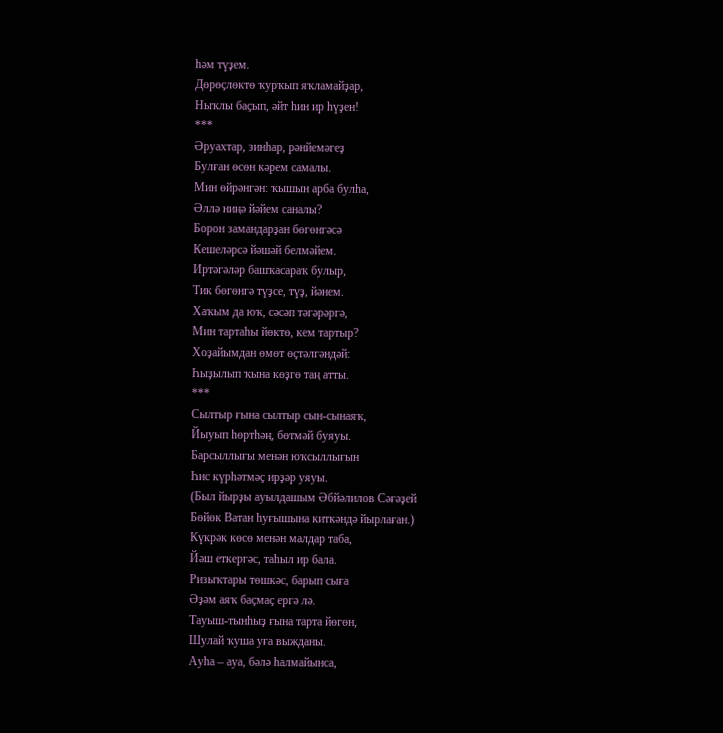һәм түҙем.
Дөрөҫлөктө ҡурҡып яҡламайҙар,
Ныҡлы баҫып, әйт һин ир һүҙен!
***
Әруахтар, зинһар, рәнйемәгеҙ
Булған өсөн кәрем самалы.
Мин өйрәнгән: ҡышын арба булһа,
Әллә ниңә йәйем саналы?
Борон замандарҙан бөгөнгәсә
Кешеләрсә йәшәй белмәйем.
Иртәгәләр башҡасараҡ булыр,
Тик бөгөнгә түҙсе, түҙ, йәнем.
Хаҡым да юҡ, сәсәп тәгәрәргә,
Мин тартаһы йөктө, кем тартыр?
Хоҙайымдан өмөт өҫтәлгәндәй:
Һыҙылып ҡына көҙгө таң атты.
***
Сылтыр ғына сылтыр сын-сынаяҡ,
Йыуып һөртһәң, бөтмәй буяуы.
Барсыллығы менән юҡсыллығын
Һис күрһәтмәҫ ирҙәр уяуы.
(Был йырҙы ауылдашым Әбйәлилов Сәғәҙей
Бөйөк Ватан һуғышына киткәндә йырлаған.)
Күкрәк көсө менән малдар таба,
Йәш еткергәс, таһыл ир бала.
Ризыҡтары төшкәс, барып сыға
Әҙәм аяҡ баҫмаҫ ергә лә.
Тауыш-тынһыҙ ғына тарта йөгөн,
Шулай ҡуша уға выжданы.
Ауһа – ауа, бәлә һалмайынса,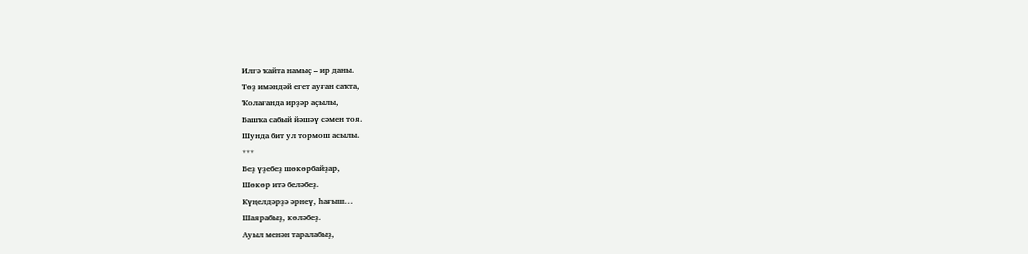Илгә ҡайта намыҫ – ир даны.
Төҙ имәндәй егет ауған саҡта,
Ҡолағанда ирҙәр аҫылы,
Башҡа сабый йәшәү сәмен тоя.
Шунда бит ул тормош асылы.
***
Беҙ үҙебеҙ шөкөрбайҙар,
Шөкөр итә беләбеҙ.
Күңелдәрҙә әрнеү, һағыш...
Шаярабыҙ, көләбеҙ.
Ауыл менән таралабыҙ,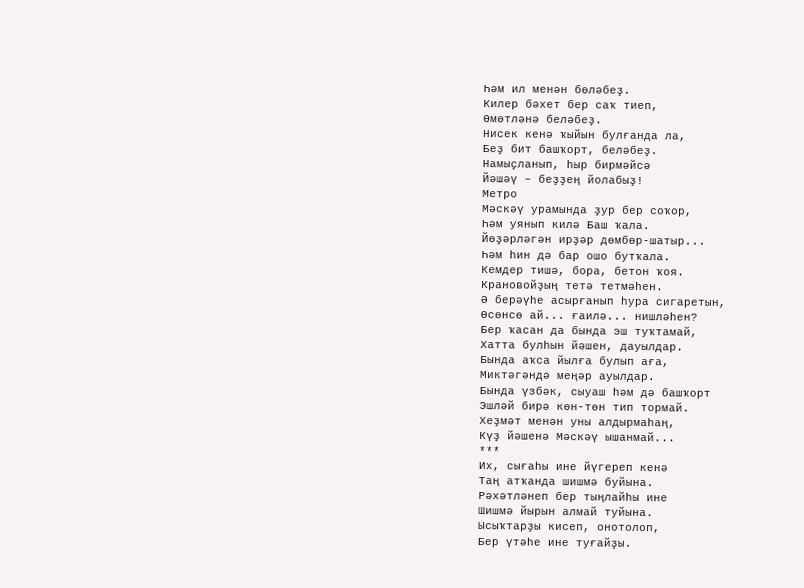Һәм ил менән бөләбеҙ.
Килер бәхет бер саҡ тиеп,
Өмөтләнә беләбеҙ.
Нисек кенә ҡыйын булғанда ла,
Беҙ бит башҡорт, беләбеҙ.
Намыҫланып, һыр бирмәйсә
Йәшәү – беҙҙең йолабыҙ!
Метро
Мәскәү урамында ҙур бер соҡор,
Һәм уянып килә Баш ҡала.
Йөҙәрләгән ирҙәр дөмбөр-шатыр...
Һәм һин дә бар ошо бутҡала.
Кемдер тишә, бора, бетон ҡоя.
Крановойҙың тетә тетмәһен.
Ә берәүһе асырғанып һура сигаретын,
Өсөнсө ай... ғаилә... нишләһен?
Бер ҡасан да бында эш туҡтамай,
Хатта булһын йәшен, дауылдар.
Бында аҡса йылға булып аға,
Миктәгәндә меңәр ауылдар.
Бында үзбәк, сыуаш һәм дә башҡорт
Эшләй бирә көн-төн тип тормай.
Хеҙмәт менән уны алдырмаһаң,
Күҙ йәшенә Мәскәү ышанмай...
***
Их, сығаһы ине йүгереп кенә
Таң атҡанда шишмә буйына.
Рәхәтләнеп бер тыңлайһы ине
Шишмә йырын алмай туйына.
Ысыҡтарҙы кисеп, онотолоп,
Бер үтәһе ине туғайҙы.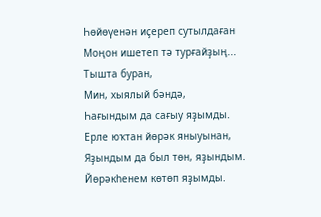Һөйөүенән иҫереп сутылдаған
Моңон ишетеп тә турғайҙың...
Тышта буран,
Мин, хыялый бәндә,
Һағындым да сағыу яҙымды.
Ерле юҡтан йөрәк яныуынан,
Яҙындым да был төн, яҙындым.
Йөрәкһенем көтөп яҙымды.